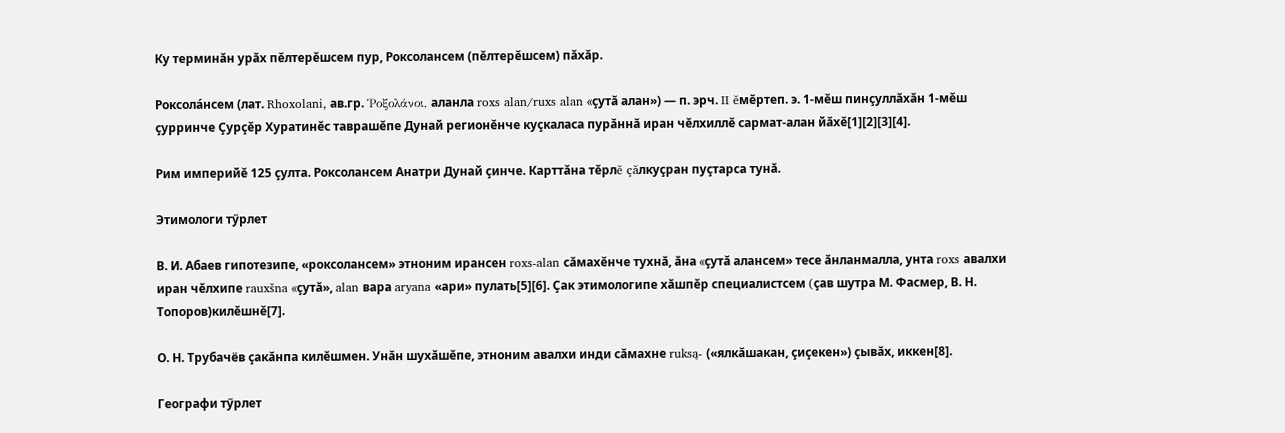Ку терминăн урăх пĕлтерĕшсем пур, Роксолансем (пĕлтерĕшсем) пăхăр.

Роксола́нсем (лат. Rhoxolani, ав.гр. Ῥοξολάνοι, аланла roxs alan/ruxs alan «çутă алан») — п. эрч. II ĕмĕртеп. э. 1-мĕш пинçуллăхăн 1-мĕш çурринче Çурçĕр Хуратинĕс таврашĕпе Дунай регионĕнче куçкаласа пурăннă иран чĕлхиллĕ сармат-алан йăхĕ[1][2][3][4].

Рим империйĕ 125 çулта. Роксолансем Анатри Дунай çинче. Карттăна тĕрлĕ çăлкуçран пуçтарса тунă.

Этимологи тӳрлет

В. И. Абаев гипотезипе, «роксолансем» этноним ирансен roxs-alan сăмахĕнче тухнă, ăна «çутă алансем» тесе ăнланмалла, унта roxs авалхи иран чĕлхипе rauxšna «çутă», alan вара aryana «ари» пулать[5][6]. Çак этимологипе хăшпĕр специалистсем (çав шутра М. Фасмер, В. Н. Топоров)килĕшнĕ[7].

О. Н. Трубачёв çакăнпа килĕшмен. Унăн шухăшĕпе, этноним авалхи инди сăмахне ruksą- («ялкăшакан, çиçекен») çывăх, иккен[8].

Географи тӳрлет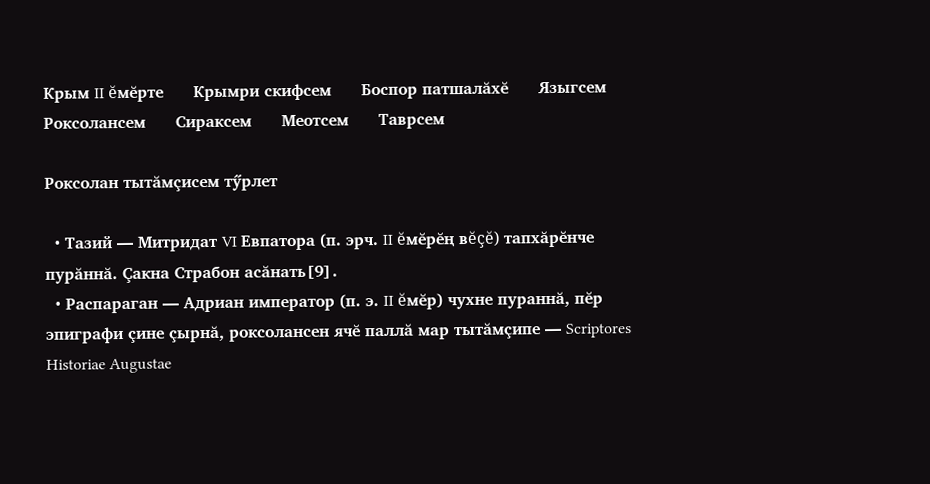Крым II ĕмĕрте      Крымри скифсем      Боспор патшалăхĕ      Языгсем      Роксолансем      Сираксем      Меотсем      Таврсем

Роксолан тытăмçисем тӳрлет

  • Тазий — Митридат VI Евпатора (п. эрч. II ĕмĕрĕң вĕçĕ) тапхăрĕнче пурăннă. Çакна Страбон асăнать[9].
  • Распараган — Адриан император (п. э. II ĕмĕр) чухне пураннă, пĕр эпиграфи çине çырнă, роксолансен ячĕ паллă мар тытăмçипе — Scriptores Historiae Augustae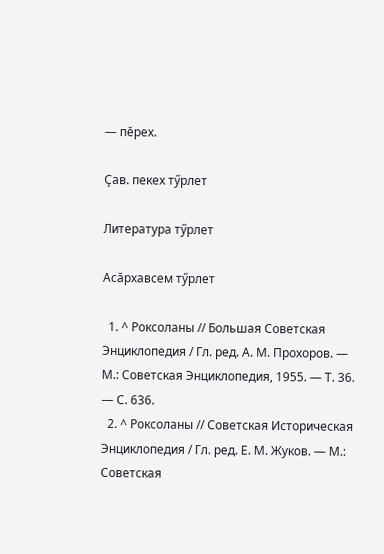— пĕрех.

Çав. пекех тӳрлет

Литература тӳрлет

Асăрхавсем тӳрлет

  1. ^ Роксоланы // Большая Советская Энциклопедия / Гл. ред. А. М. Прохоров. — М.: Советская Энциклопедия, 1955. — Т. 36. — С. 636.
  2. ^ Роксоланы // Советская Историческая Энциклопедия / Гл. ред. Е. М. Жуков. — М.: Советская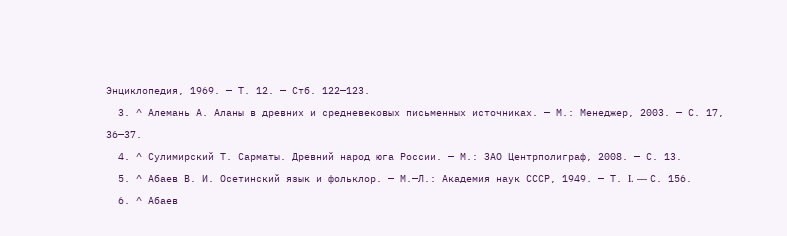Энциклопедия, 1969. — Т. 12. — Стб. 122—123.
  3. ^ Алемань А. Аланы в древних и средневековых письменных источниках. — М.: Менеджер, 2003. — С. 17, 36—37.
  4. ^ Сулимирский Т. Сарматы. Древний народ юга России. — М.: ЗАО Центрполиграф, 2008. — С. 13.
  5. ^ Абаев В. И. Осетинский язык и фольклор. — М.—Л.: Академия наук СССР, 1949. — Т. I. — С. 156.
  6. ^ Абаев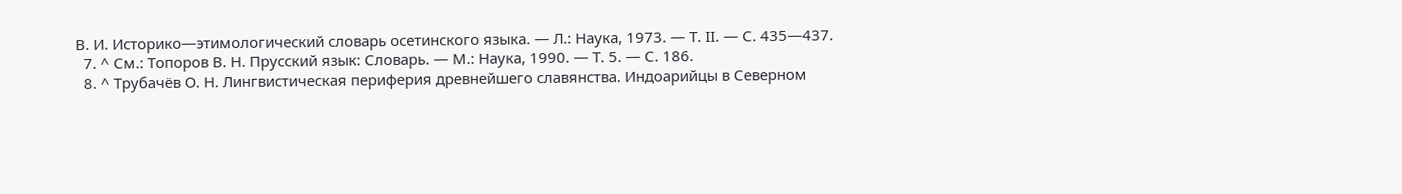В. И. Историко—этимологический словарь осетинского языка. — Л.: Наука, 1973. — Т. II. — С. 435—437.
  7. ^ См.: Топоров В. Н. Прусский язык: Словарь. — М.: Наука, 1990. — Т. 5. — С. 186.
  8. ^ Трубачёв О. Н. Лингвистическая периферия древнейшего славянства. Индоарийцы в Северном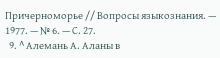Причерноморье // Вопросы языкознания. — 1977. — № 6. — С. 27.
  9. ^ Алемань А. Аланы в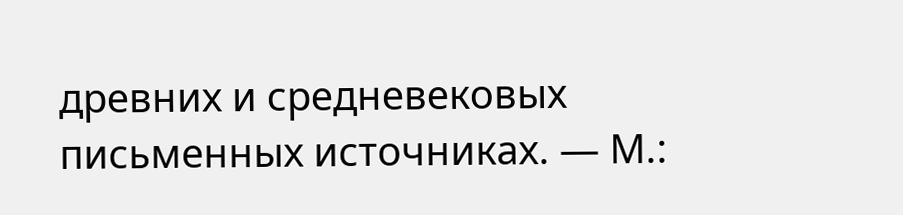древних и средневековых письменных источниках. — М.: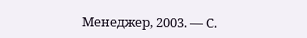Менеджер, 2003. — С.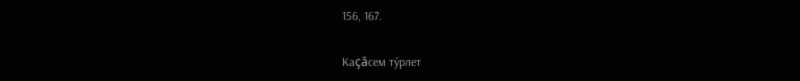156, 167.

Каçăсем тӳрлет